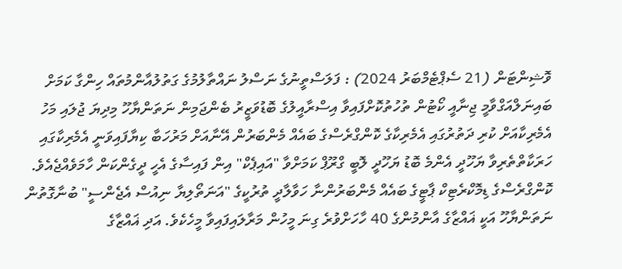ވޮޝިންޓަން (21 ސެޕްޓެމްބަރު 2024) : ފަލަސްތީނުގެ ނަސްލު ނައްތާލުމުގެ ގަތުލުއާންމުތައް ހިންގާ ކަމަށް ބައިނަލްއަގްވާމީ ޖިނާއީ ކޯޓުން ތުހުތުކޮށްފައިވާ އިސްރާއީލުގެ ބޮޑުވަޒީރު ބެންޖަމިން ނަތަންޔާހޫ މިދިޔަ ޖުލައި މަހު އެމެރިކާއަށް ކުރި ދަތުރުގައި އެމެރިކާގެ ކޮންގްރެސްގެ ބައެއް މެންބަރުން އޭނާއަށް މަރުހަބާ ކިޔާފައިވަނީ އެމެރިކާގައި ހަރަކާތްތެރިވާ ޔަހޫދީ އެންމެ ބޮޑު ޔަހޫދީ ލޮބީ ގްރޫޕް ކަމަށްވާ "އައިޕެކް" އިން ފައިސާގެ އެހީ ދީގެންކަން ހާމަވެއްޖެއެވެ.
ކޮންގްރެސްގެ ޑިމޮކްރެޓިކް ޕާޓީގެ ބައެއް މެންބަރުންނާ ހަވާލާދީ ތުރުކީގެ "އަނަތޯލިޔާ ނިއުސް އެޖެންސީ" ބުނާގޮތުން ނަތަންޔާހޫ އަކީ ޣައްޒާގެ އާންމުންގެ 40 ހާހަށްވުރެ ގިނަ މީހުން މަރާލައިފައިވާ މީހެކެވެ. އަދި ޣައްޒާގެ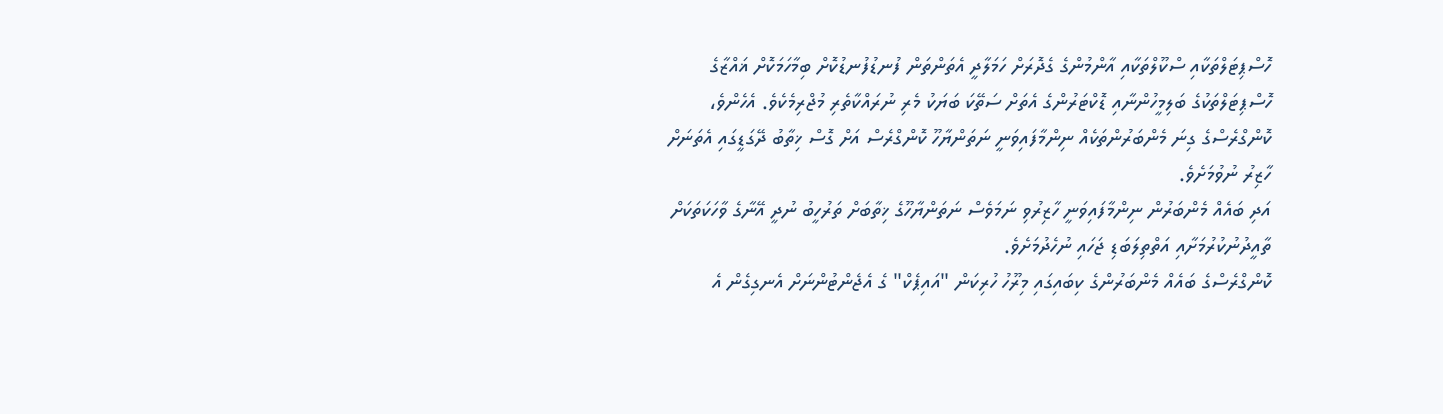ހޮސްޕިޓަލްތަކާއި ސްކޫލްތަކާއި އާންމުންގެ ގެދޮރަށް ހަމަލާދީ އެތަންތަން ފުނޑުފުނޑުކޮށް ބިމާހަމަކޮށް ޣައްޒާގެ ހޮސްޕިޓަލްތަކުގެ ބަލިމީހުންނާއި ޑޮކްޓަރުންގެ އެތަށް ސަތޭކަ ބަޔަކު މެރި ނުރައްކާތެރި މުޖްރިމެކެވެ. އެހެންވެ، ކޮންގްރެސްގެ ގިނަ މެންބަރުންތަކެއް ނިންމާފައިވަނީ ނަތަންޔާހޫ ކޮންގްރެސް އަށް ގޮސް ޚިތާބު ދޭގަޑީގައި އެތަނަށް ހާޒިރު ނުވުމަށެވެ.
އަދި ބައެއް މެންބަރުން ނިންމާފައިވަނީ ހާޒިރުވި ނަމަވެސް ނަތަންޔާހޫގެ ޚިތާބަށް ތަރުހީބު ނުދީ އޭނާގެ ވާހަކަތަކަށް ތާއީދުނުކުރުމަށާއި އަތްތިލަބަޑި ޖަހައި ނުހެދުމަށެވެ.
ކޮންގްރެސްގެ ބައެއް މެންބަރުންގެ ކިބައިގައި މިރޫހު ހުރިކަން "އައިޕެކް" ގެ އެޖެންޓުންނަށް އެނގިގެން އެ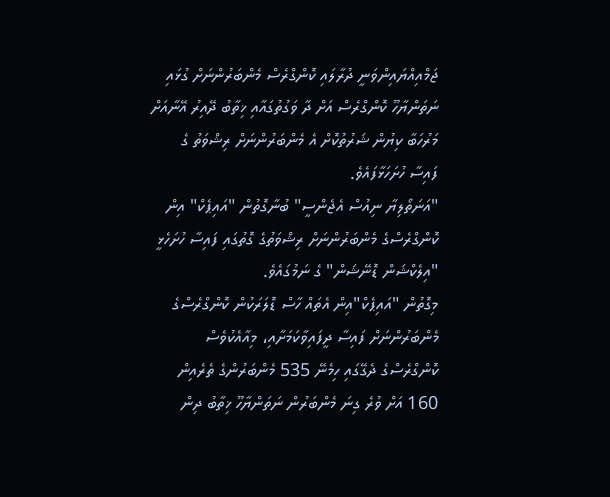ޖަމްއިއްޔައިންވަނީ ދުރާލައި ކޮންގްރެސް މެންބަރުންނަށް ގުޅައި ނަތަންޔާހޫ ކޮންގްރެސް އަށް ދާ ވަގުތުގައާއި ޚިތާބު ދޭއިރު އޭނާއަށް މަރުހަބާ ކިޔުން ޝަރުތުކޮށް އެ މެންބަރުންނަށް ރިޝްވަތު ގެ ފައިސާ ހުށަހަޅާފައެވެ.
"އަނަތޯލިޔާ ނިއުސް އެޖެންސީ" ބުނާގޮތުން "އައިޕެކް" އިން ކޮންގްރެސްގެ މެންބަރުންނަށް ރިޝްވަތުގެ ގޮތުގައި ފައިސާ ހުށަހެޅީ "އިލެކްޝަން ޑޮނޭޝަން" ގެ ނަމުގައެވެ.
މިގޮތުން "އައިޕެކް"އިން އެތައް ހާސް ޑޮލަރަކުން ކޮންގްރެސްގެ މެންބަރުންނަށް ފައިސާ ދީފައިވާކަމަށާއި، މިއާއެކުވެސް ކޮންގްރެސްގެ ދެގޭގައި ހިމެނޭ 535 މެންބަރުންގެ ތެރެއިން 160 އަށް ވުރެ ގިނަ މެންބަރުން ނަތަންޔާހޫ ޚިތާބު ދިން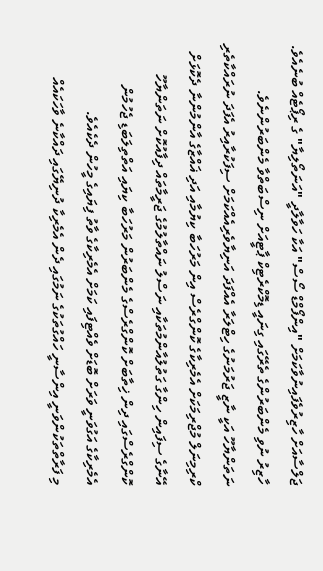ޖަލްސާއަށް ހާޒިރުވެފައިނުވާކަމަށް "އިންފޯމްޑް ސޯސް" އަކާ ހަވާލާދީ "އަނަތޯލިޔާ" ގެ ރިޕޯޓެއް ބުނެއެވެ.
ހާޒިރު ނުވި މެންބަރުންގެ ތެރޭގައި ގިނައީ ޑިމޮކްރެޓިކް ޕާޓީއަށް ނިސްބަތްވާ މެންބަރުންނެވެ.
ނަތަންޔާހޫ އަކީ ނާޒީ ޖަރުމަނުގެ ހިޓްލަރާ އެއްފަދަ އަނިޔާވެރިއެއްކަމަށް ސިފަކުރާއިރު އެފަދަ ނުރައްކާތެރި ކްރިމިނަލް މުޖްރިމަކަށް އެމެރިކާގެ ކޮންގްރެސް އިން މަރުހަބާ ކިޔުމާއި އަދި ޣައްޒާގެ އާންމުންނާ ދެކޮޅަށް އޭނާގެ ސިފައިން ހިންގާ ގަތުލުއާންމުތަކާއި ނަސްލު ނައްތާލުމުގެ ޖަރީމާތައް ދިފާއުކޮށް ނަތަންޔާހޫ ކޮންގްރެސްގައި ދިން ޚިތާބަށް ކޮންގްރެސްގެ މެންބަރުން މަރުހަބާ ކިޔައި އަތްތިލަބަޑި ޖެހުމުން އެމެރިކާގެ އަގުވަނީ ވަރަށް ބޮޑަށް ވެއްޓިފައި ކަމަށް އެމެރިކާގެ ވާތު ފިޔައިގެ މީހުން ދެކެއެވެ.
މި ފަރާތްތަކުންވަނީ އިންސާނީ ހައްގުތަކުގެ ނަމުގައި ދެން އެމެރިކާ ދުނިޔޭގައި ދައްކާނެ ވާހަކައެއް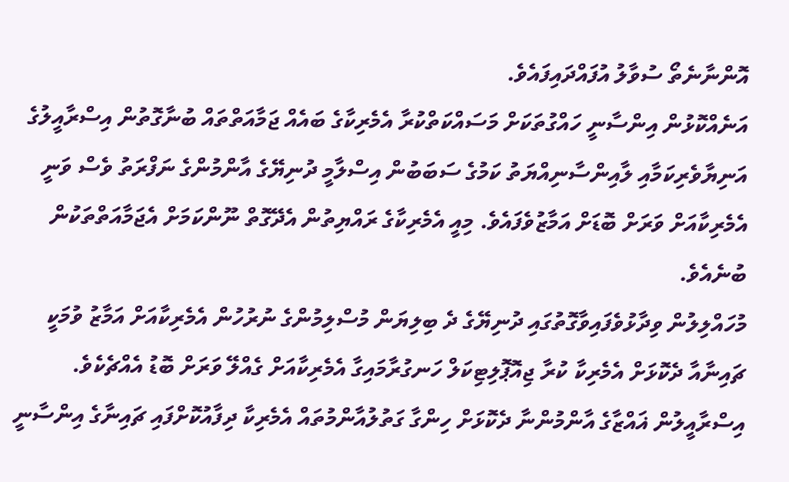އޮންނާނެތޯ ސުވާލު އުފައްދައިފައެވެ.
އަނެއްކޮޅުން އިންސާނީ ހައްގުތަކަށް މަސައްކަތްކުރާ އެމެރިކާގެ ބައެއް ޖަމާއަތްތައް ބުނާގޮތުން އިސްރާއީލުގެ އަނިޔާވެރިކަމާއި ލާއިންސާނިއްޔަތު ކަމުގެ ސަބަބުން އިސްލާމީ ދުނިޔޭގެ އާންމުންގެ ނަފްރަތު ވެސް ވަނީ އެމެރިކާއަށް ވަރަށް ބޮޑަށް އަމާޒުވެފައެވެ. މިއީ އެމެރިކާގެ ރައްޔިތުން އެދޭގޮތް ނޫންކަމަށް އެޖަމާއަތްތަކުން ބުނެއެވެ.
މުހައްލިލުން ވިދާޅުވެފައިވާގޮތުގައި ދުނިޔޭގެ ދެ ބިލިޔަން މުސްލިމުންގެ ނުރުހުން އެމެރިކާއަށް އަމާޒު ވުމަކީ ޗައިނާއާ ދެކޮޅަށް އެމެރިކާ ކުރާ ޖިއޮޕޮލިޓިކަލް ހަނގުރާމައިގާ އެމެރިކާއަށް ގެއްލޭ ވަރަށް ބޮޑު އެއްޗެކެވެ.
އިސްރާއީލުން ޣައްޒާގެ އާންމުންނާ ދެކޮޅަށް ހިންގާ ގަތުލުއާންމުތައް އެމެރިކާ ދިފާއުކޮށްފައި ޗައިނާގެ އިންސާނީ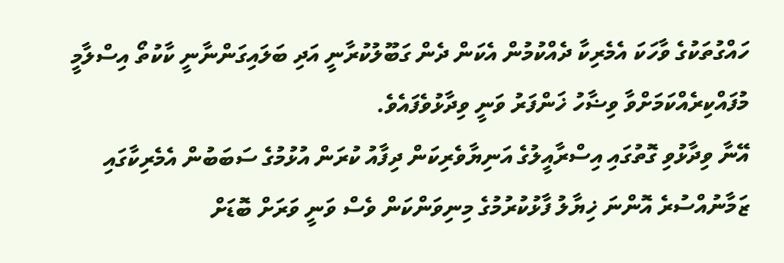ހައްގުތަކުގެ ވާހަކަ އެމެރިކާ ދެއްކުމުން އެކަން ދެން ގަބޫލުކުރާނީ އަދި ބަލައިގަންނާނީ ކާކުތޯ އިސްލާމީ މުފައްކިރެއްކަމަށްވާ ވިޟާހު ޚަންފަރު ވަނީ ވިދާޅުވެފައެވެ.
އޭނާ ވިދާޅުވި ގޮތުގައި އިސްރާއީލުގެ އަނިޔާވެރިކަން ދިފާއު ކުރަން އުޅުމުގެ ސަބަބުން އެމެރިކާގައި ޒަމާނުއްސުރެ އޮންނަ ޚިޔާލު ފާޅުކުރުމުގެ މިނިވަންކަން ވެސް ވަނީ ވަރަށް ބޮޑަށް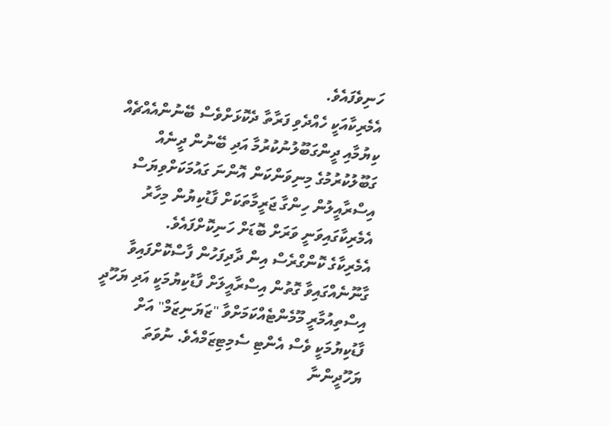ހަނިވެފައެވެ.
އެމެރިކާއަކީ ހެއްދެވި ފަރާތާ ދެކޮޅަށްވެސް ބޭނުންއެއްޗެއް ކިޔުމާއި ދީންގަބޫލުނުކުރުމާ އަދި ބޭނުން ދީނެއް ގަބޫލުކުރުމުގެ މިނިވަންކަން އޮންނަ ގައުމަކަށްވިޔަސް އިސްރާއީލުން ހިންގާ ޖަރީމާތަކަށް ފާޑުކިޔުން މިހާރު އެމެރިކާގައިވަނީ ވަރަށް ބޮޑަށް ހަނިކޮށްފައެވެ.
އެމެރިކާގެ ކޮންގްރެސް އިން ދާދިފަހުން ފާސްކޮށްފައިވާ ގާނޫނެއްގައިވާ ގޮތުން އިސްރާއީލަށް ފާޑުކިޔުމަކީ އަދި ޔަހޫދީ އިސްތިއުމާރީ މޫމެންޓެއްކަމަށްވާ "ޒަޔަނިޒަމް" އަށް ފާޑުކިޔުމަކީ ވެސް އެންޓި ސެމިޓިޒަމްއެވެ. ނުވަތަ ޔަހޫދީންނާ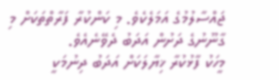ޖައްސާލުމުގެ އަމަލެކެވެ. މި ކަންކުރާ ފަރާތްތަކަށް މި ގާނޫނުގެ ދަށުން އަދަބު ދެވޭނެއެވެ.
މީހަކު ފާޅުކުރާ ޚިޔާލަކަށް އަދަބު ދިނުމަކީ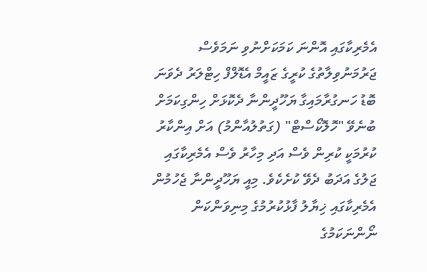އެމެރިކާގައި އޮންނަ ކަމަކަށްނުވި ނަމަވެސް ޖަރުމަނުވިލާތުގެ ކުރީގެ ޒައީމް އެޑޮލްފް ހިޓްލަރު ދެވަނަ ބޮޑު ހަނގުރާމައިގާ ޔަހޫދީންނާ ދެކޮޅަށް ހިންގިކަމަށް ބުނެވޭ "ހޮލޮކޯސްޓް" (ގަތުލުއާންމު) އަށް އިންކާރު ކުރުމަކީ ކުރިން ވެސް އަދި މިހާރު ވެސް އެމެރިކާގައި ޖަލުގެ އަދަބު ދެވޭ ކުށެކެވެ. މިއީ ޔަހޫދީންނާ ޖެހުމުން އެމެރިކާގައި ޚިޔާލު ފާޅުކުރުމުގެ މިނިވަންކަން ނޯންނަކަމުގެ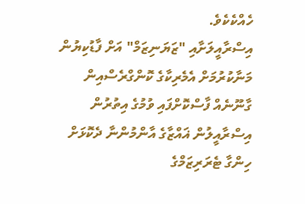ހެއްކެކެވެ.
އިސްރާއީލަށާއި "ޒަޔަނިޒަމް" އަށް ފާޑުކިޔުން މަނާކުރުމަށް އެމެރިކާގެ ކޮންގްރެސްއިން ގާނޫނެއް ފާސްކޮށްފައި ވުމުގެ އިތުރުން އިސްރާއީލުން ޣައްޒާގެ އާންމުންނާ ދެކޮޅަށް ހިންގާ ޓެރަރިޒަމްގެ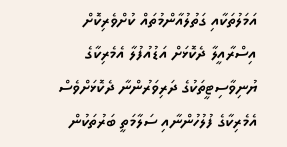އަމަލުތަކާއި ގަތުލުއާންމުތައް ކުށްވެރިކޮށް އިސްރާއީލާ ދެކޮޅަށް އަޑުއުފުލާ އެމެރިކާގެ ޔުނިވާސިޓީތަކުގެ ދަރިވަރުންނާ ދެކޮޅަށްވެސް އެމެރިކާގެ ފުލުހުންނާއި ސަލާމަތީ ބަރުތަކުން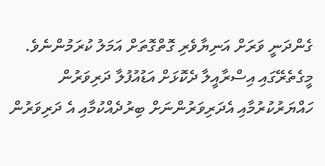ގެންދަނީ ވަރަށް އަނިޔާވެރި ގޮތްގޮތަށް އަމަލު ކުރަމުންނެވެ.
މީގެތެރޭގައި އިސްރާއީލާ ދެކޮޅަށް އަޑުއުފުލާ ދަރިވަރުން ހައްޔަރުކުރުމާއި އެދަރިވަރުންނަށް ބިރުދެއްކުމާއި އެ ދަރިވަރުން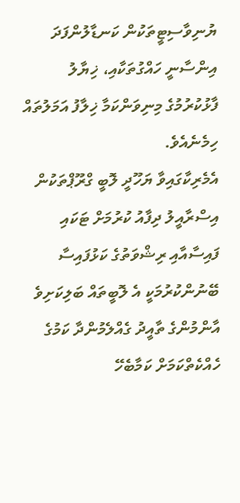ޔުނިވާސިޓީތަކުން ކަނޑާލުންފަދަ އިންސާނީ ހައްގުތަކާއި، ޚިޔާލު ފާޅުކުރުމުގެ މިނިވަންކަމާ ޚިލާފު އަމަލުތައް ހިމެނެއެވެ.
އެމެރިކާގައިވާ ޔަހޫދީ ލޮބީ ގްރޫޕްތަކުން އިސްރާއީލު ދިފާއު ކުރުމަށް ޓަކައި ފައިސާއާއި ރިޝްވަތުގެ ކަޅުފައިސާ ބޭނުންކުރުމަކީ އެ ލޮބީތައް ބަލިކަށިވެ އާންމުންގެ ތާއީދު ގެއްލެމުންދާ ކަމުގެ ހެއްކެތްކަމަށް ކަމާބެހޭ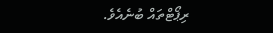ރިޕޯޓްތައް ބުނެއެވެ.